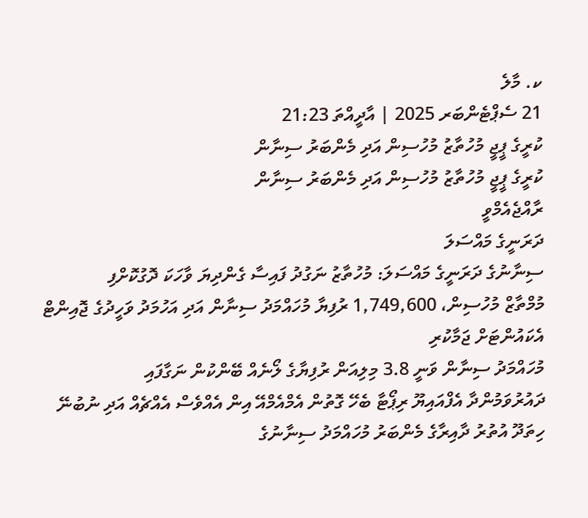ކ. މާލެ
21 ސެޕްޓެންބަރ 2025 | އާދީއްތަ 21:23
ކުރީގެ ޕީޖީ މުހުތާޒު މުހުސިން އަދި މެންބަރު ސިނާން
ކުރީގެ ޕީޖީ މުހުތާޒު މުހުސިން އަދި މެންބަރު ސިނާން
ރާއްޖެއެމްވީ
ދަރަނީގެ މައްސަލަ
ސިނާނުގެ ދަރަނީގެ މައްސަލަ: މުހުތާޒު ނަގުދު ފައިސާ ގެންދިޔަ ވާހަކަ ދޮގުކޮށްފި
މުމްތާޒް މުހުސިން، 1,749,600 ރުފިޔާ މުހައްމަދު ސިނާން އަދި އަހުމަދު ވަހީދުގެ ޖޮއިންޓް އެކައުންޓަށް ޖަމާކުރި
މުހައްމަދު ސިނާން ވަނީ 3.8 މިލިއަން ރުފިޔާގެ ލޯނެއް ބޭންކުން ނަގާފައި
ދައުރުވަމުންދާ އެފްއައިޔޫ ރިޕޯޓާ ބެހޭ ގޮތުން އެމްއެމްއޭ އިން އެއްވެސް އެއްޗެއް އަދި ނުބުނޭ
ހިތަދޫ އުތުރު ދާއިރާގެ މެންބަރު މުހައްމަދު ސިނާނުގެ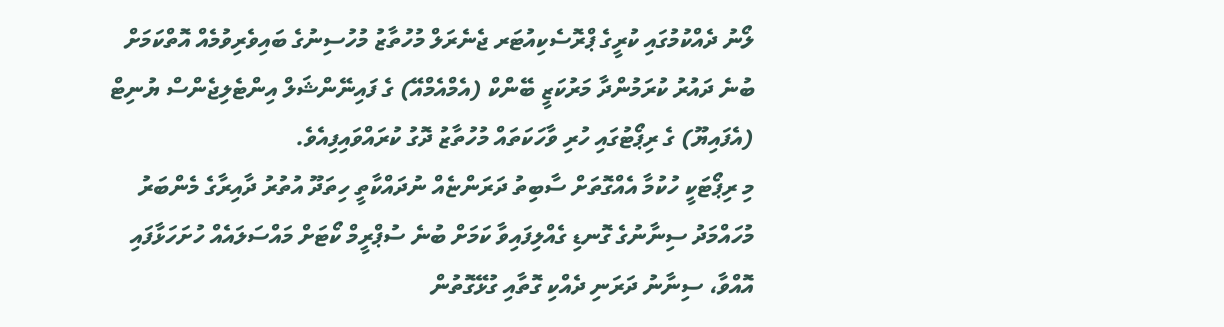ލޯނު ދެއްކުމުގައި ކުރީގެ ޕްރޮސެކިއުޓަރ ޖެނެރަލް މުހުތާޒު މުހުސިނުގެ ބައިވެރިވުމެއް އޮތްކަމަށް ބުނެ ދައުރު ކުރަމުންދާ މަރުކަޒީ ބޭންކް (އެމްއެމްއޭ) ގެ ފައިނޭންޝަލް އިންޓެލިޖެންސް ޔުނިޓް (އެފައިޔޫ) ގެ ރިޕޯޓުގައި ހުރި ވާހަކަތައް މުހުތާޒު ދޮގު ކުރައްވައިފިއެވެ.
މި ރިޕޯޓަކީ ހުކުމާ އެއްގޮތަށް ސާބިތު ދަރަންޏެއް ނުދައްކާތީ ހިތަދޫ އުތުރު ދާއިރާގެ މެންބަރު މުހައްމަދު ސިނާނުގެ ގޮނޑި ގެއްލިފައިވާ ކަމަށް ބުނެ ސުޕްރީމް ކޯޓަށް މައްސަލައެއް ހުށަހަޅާފައި އޮއްވާ، ސިނާނު ދަރަނި ދެއްކި ގޮތާއި ގުޅޭގޮތުން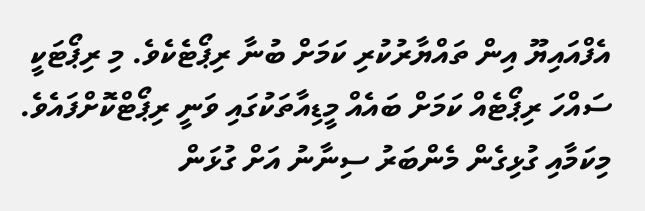އެފްއައިޔޫ އިން ތައްޔާރުކުރި ކަމަށް ބުނާ ރިޕޯޓެކެވެ. މި ރިޕޯޓަކީ ސައްހަ ރިޕޯޓެއް ކަމަށް ބައެއް މީޑިއާތަކުގައި ވަނީ ރިޕޯޓްކޮށްފައެވެ.
މިކަމާއި ގުޅިގެން މެންބަރު ސިނާނު އަށް ގުޅަން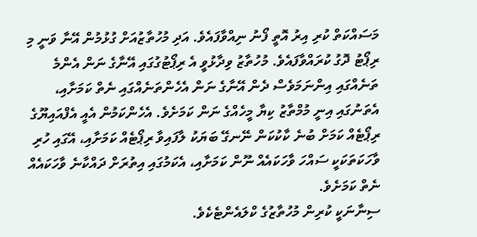މަސައްކަތް ކުރި އިރު އޮތީ ފޯނު ނިއްވާފައެވެ. އަދި މުހުތާޒުއަށް ގުޅުމުން އޭނާ ވަނީ މި ރިޕޯޓު ދޮގު ކުރައްވާފައެވެ. މުހުތާޒު ވިދާޅުވީ އެ ރިޕޯޓުގުގައި އޭނާގެ ނަން އެންމެ ތަނެއްގައި އިންނަމަވެސް ދެން އޭނާގެ ނަން އެހެންތަނެއްގައި ނެތް ކަމަށާއި، އެތަނުގައި އިނީ މުމްތާޒު ކިޔާ މީހެއްގެ ނަން ކަމަށެވެ. އެހެންކަމުން އެއީ އެފްއައިޔޫގެ ރިޕޯޓެއް ކަމަށް ބުނެ ކާކުކަން ނޭނގޭ ބަޔަކު ލާފައިވާ ރިޕޯޓެއް ކަމަށާއި، އޭގައި ހުރި ވާހަކަތަކަކީ ސައްހަ ވާހަކައެއް ނޫން ކަމަށާއި، އެކަމުގައި އިތުރަށް ދައްކާނެ ވާހަކައެއް ނެތް ކަމަށެވެ.
ސިނާނަކީ ކުރިން މުހުތާޒުގެ ކްލައެންޓެކެވެ.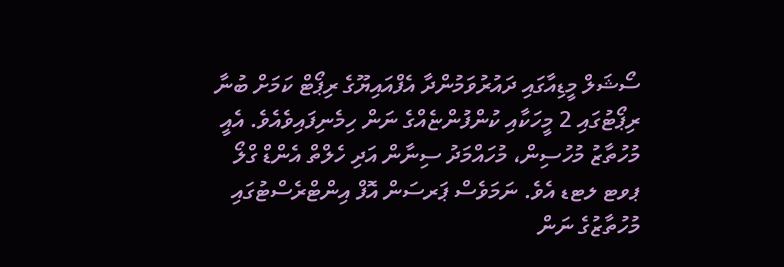ސޯޝަލް މީޑިއާގައި ދައުރުވަމުންދާ އެފްއައިޔޫގެ ރިޕޯޓް ކަމަށް ބުނާ ރިޕޯޓުގައި 2 މީހަކާއި ކުންފުންޏެއްގެ ނަން ހިމެނިފައިވެއެވެ. އެއީ މުހުތާޒު މުހުސިން، މުހައްމަދު ސިނާން އަދި ހެލްތް އެންޑް ގްލޯ ޕވޓ ލޓޑ އެވެ. ނަމަވެސް ޕަރސަން އޮފް އިންޓްރެސްޓުގައި މުހުތާޒުގެ ނަން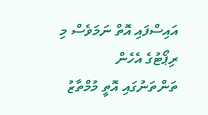އައިސްފައި އޮތް ނަމަވެސް މި ރިޕޯޓުގެ އެހެން ތަންތަނުގައި އޮތީ މުމްތާޒު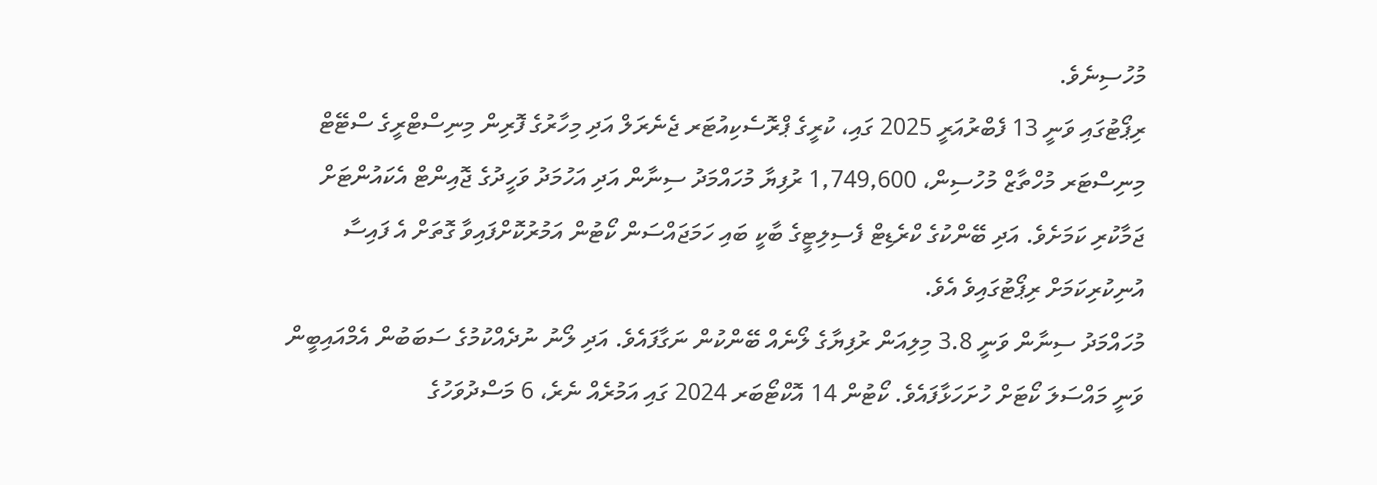މުހުސިނެވެ.
ރިޕޯޓުގައި ވަނީ 13 ފެބްރުއަރީ 2025 ގައި، ކުރީގެ ޕްރޮސެކިއުޓަރ ޖެނެރަލް އަދި މިހާރުގެ ފޮރިން މިނިސްޓްރީގެ ސްޓޭޓް މިނިސްޓަރ މުހްތާޒް މުހުސިން، 1,749,600 ރުފިޔާ މުހައްމަދު ސިނާން އަދި އަހުމަދު ވަހީދުގެ ޖޮއިންޓް އެކައުންޓަށް ޖަމާކުރި ކަމަށެވެ. އަދި ބޭންކުގެ ކްރެޑިޓް ފެސިލިޓީގެ ބާކީ ބައި ހަމަޖައްސަން ކޯޓުން އަމުރުކޮށްފައިވާ ގޮތަށް އެ ފައިސާ އުނިކުރިކަމަށް ރިޕޯޓުގައިވެ އެވެ.
މުހައްމަދު ސިނާން ވަނީ 3.8 މިލިއަން ރުފިޔާގެ ލޯނެއް ބޭންކުން ނަގާފައެވެ. އަދި ލޯނު ނުދެއްކުމުގެ ސަބަބުން އެމްއައިބީން ވަނީ މައްސަލަ ކޯޓަށް ހުށަހަޅާފައެވެ. ކޯޓުން 14 އޮކްޓޯބަރ 2024 ގައި އަމުރެއް ނެރެ، 6 މަސްދުވަހުގެ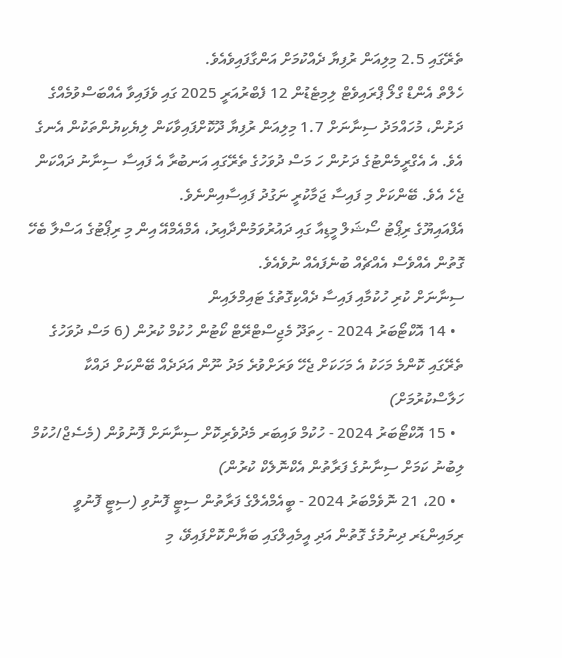ތެރޭގައި 2.5 މިލިއަން ރުފިޔާ ދެއްކުމަށް އަންގާފައިވެއެވެ.
ހެލްތް އެންޑް ގްލޯ ޕްރައިވެޓް ލިމިޓެޑުން 12 ފެބްރުއަރީ 2025 ގައި ވެފައިވާ އެއްބަސްވުމެއްގެ ދަށުން، މުހައްމަދު ސިނާނަށް 1.7 މިލިއަން ރުފިޔާ ދޫކޮށްފައިވާކަން ލިޔެކިޔުންތަކުން އެނގެ އެވެ. އެ އެގްރީމެންޓުގެ ދަށުން ހަ މަސް ދުވަހުގެ ތެރޭގައި އަނބުރާ އެ ފައިސާ ސިނާނު ދައްކަން ޖެހެ އެވެ. ބޭންކަށް މި ފައިސާ ޖަމާކުރީ ނަގުދު ފައިސާއިންނެވެ.
އެފްއައިޔޫގެ ރިޕޯޓު ސޯޝަލް މީޑިއާ ގައި ދައުރުވަމުންދާއިރު، އެމްއެމްއޭ އިން މި ރިޕޯޓުގެ އަސްލާ ބެހޭ ގޮތުން އެއްވެސް އެއްޗެއް ބުނެފައެއް ނުވެއެވެ.
ސިނާނަށް ކުރި ހުކުމާއި ފައިސާ ދެއްކިގޮތުގެ ޓައިމްލައިން
  • 14 އޮކްޓޯބަރު 2024 - ހިތަދޫ މެޖިސްޓްރޭޓް ކޯޓުން ހުކުމް ކުރުން (6 މަސް ދުވަހުގެ ތެރޭގައި ކޮންމެ މަހަކު އެ މަހަކަށް ޖެހޭ ވަރަށްވުރެ މަދު ނޫން އަދަދެއް ބޭންކަށް ދައްކާ ހަލާސްކުރުމަށް)
  • 15 އޮކްޓޯބަރު 2024 - ހުކުމް ވައިބަރ މެދުވެރިކޮށް ސިނާނަށް ފޮނުވުން (މެސެޖް/ހުކުމް ލިބުނު ކަމަށް ސިނާނުގެ ފަރާތުން އެކްނޮލެކް ކުރުން)
  • 20، 21 ނޮވެމްބަރު 2024 - ބީއެމްއެލްގެ ފަރާތުން ސިޓީ ފޮނުވި (ސިޓީ ފޮނުވީ ރިމައިންޑަރ ދިނުމުގެ ގޮތުން އަދި އީމެއިލްގައި ބަޔާންކޮށްފައިވޭ، މި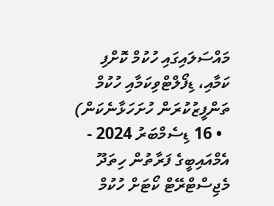މައްސަލައިގައި ހުކުމް ކޮށްފި ކަމާއި، ޑިފޯލްޓްވިކަމާއި ހުކުމް ތަންފީޒުކުރަން ހުށަހަޅާނެކަން)
  • 16 ޑިސެމްބަރު 2024 - އެމްއައިބީގެ ފަރާތުން ހިތަދޫ މެޖިސްޓްރޭޓް ކޯޓަށް ހުކުމް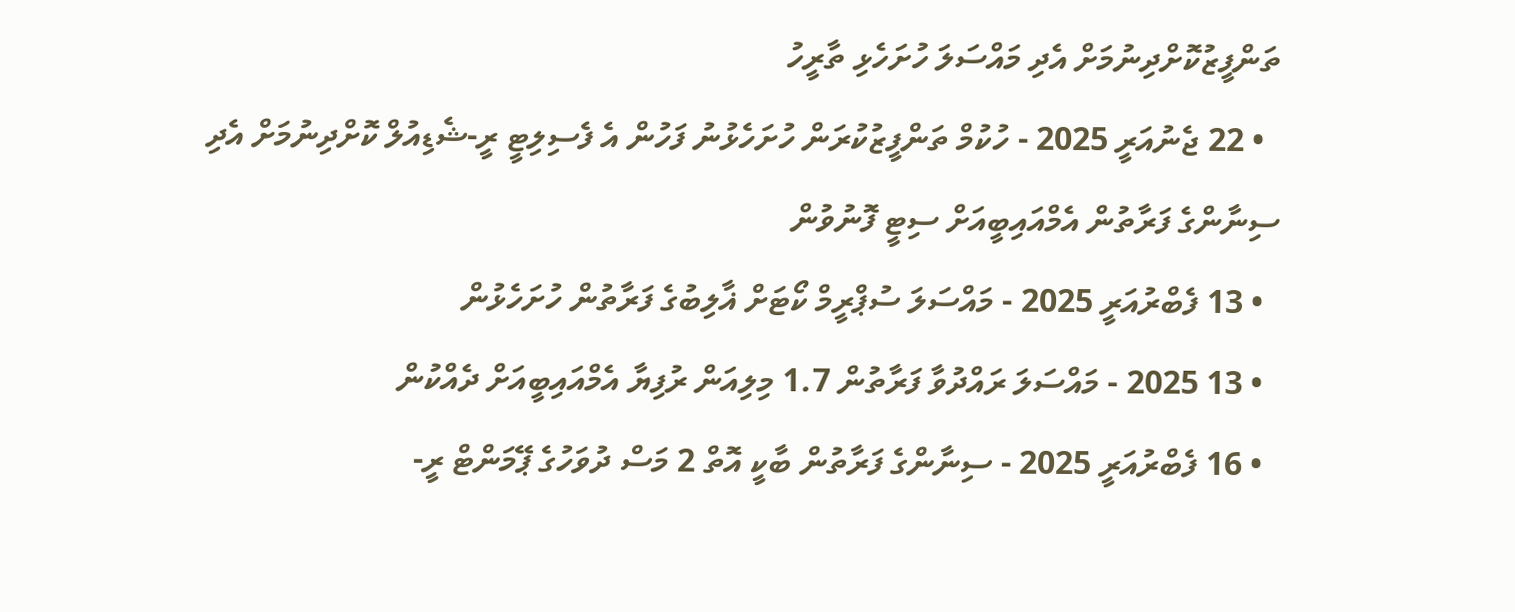ތަންފީޒުކޮށްދިނުމަށް އެދި މައްސަލަ ހުށަހެޅި ތާރީހު
  • 22 ޖެނުއަރީ 2025 - ހުކުމް ތަންފީޒުކުރަން ހުށަހެޅުނު ފަހުން އެ ފެސިލިޓީ ރީ-ޝެޑިއުލް ކޮށްދިނުމަށް އެދި ސިނާންގެ ފަރާތުން އެމްއައިބީއަށް ސިޓީ ފޮނުވުން
  • 13 ފެބްރުއަރީ 2025 - މައްސަލަ ސުޕްރީމް ކޯޓަށް ޣާލިބުގެ ފަރާތުން ހުށަހެޅުން
  • 13 2025 - މައްސަލަ ރައްދުވާ ފަރާތުން 1.7 މިލިއަން ރުފިޔާ އެމްއައިބީއަށް ދެއްކުން
  • 16 ފެބްރުއަރީ 2025 - ސިނާންގެ ފަރާތުން ބާކީ އޮތް 2 މަސް ދުވަހުގެ ޕޭމަންޓް ރީ-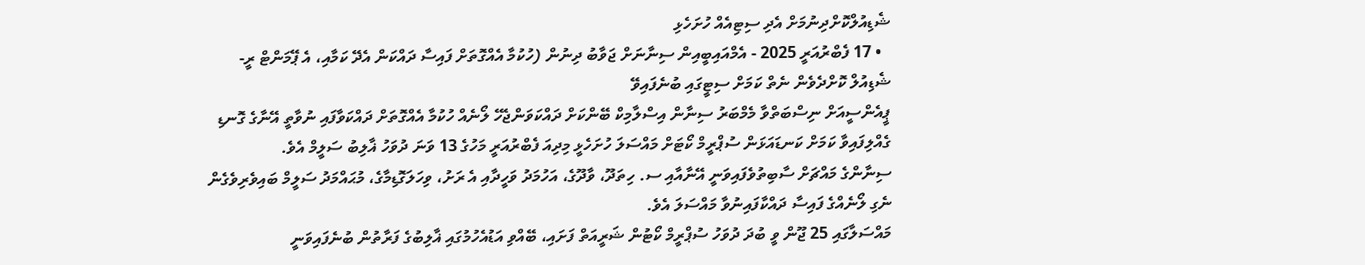ޝެޑިއުލްކޮށްދިނުމަށް އެދި ސިޓިއެއް ހުށަހެޅި
  • 17 ފެބްރުއަރީ 2025 - އެމްއައިބީއިން ސިނާނަށް ޖަވާބު ދިނުން (ހުކުމާ އެއްގޮތަށް ފައިސާ ދައްކަން އެދޭ ކަމާއި، އެ ޕޭމަންޓް ރީ-ޝެޑިއުލް ކޮށްދެވެން ނެތް ކަމަށް ސިޓީގައި ބުނެފައިވޭ
ޕީއެންސީއަށް ނިސްބަތްވާ މެމްބަރު ސިނާން އިސްލާމިކް ބޭންކަށް ދައްކަވަންޖެހޭ ލޯނެއް ހުކުމާ އެއްގޮތަށް ދައްކަވާފައި ނުވާތީ އޭނާގެ ގޮނޑި ގެއްލިފައިވާ ކަމަށް ކަނޑައަޅަން ސުޕްރީމް ކޯޓަށް މައްސަލަ ހުށަހެޅީ މިދިއަ ފެބްރުއަރީ މަހުގެ 13 ވަނަ ދުވަހު ޣާލިބު ސަލީމް އެވެ.
ސިނާންގެ މައްޗަށް ސާބިތުވެފައިވަނީ އޭނާއާއި ސ. ހިތަދޫ، ވާދޫގެ، އަހުމަދު ވަހީދާއި އެ ރަށު، ވިހަލަގޮޑިމާގެ، މުޙައްމަދު ސަލީމް ބައިވެރިވެގެން ނެގި ލޯނެއްގެ ފައިސާ ދައްކާފައިނުވާ މައްސަލަ އެވެ.
މައްސަލާގައި 25 ޖޫން ވީ ބުދަ ދުވަހު ސުޕްރީމް ކޯޓުން ޝަރީއަތް ފަށައި، ބޭއްވި އަޑުއެހުމުގައި ޣާލިބުގެ ފަރާތުން ބުނެފައިވަނީ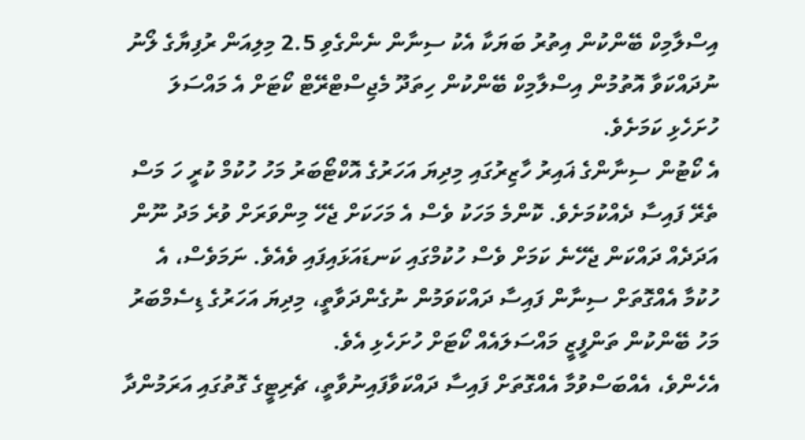އިސްލާމިކް ބޭންކުން އިތުރު ބަޔަކާ އެކު ސިނާން ނެންގެވި 2.5 މިލިއަން ރުފިޔާގެ ލޯނު ނުދައްކަވާ އޮތުމުން އިސްލާމިކް ބޭންކުން ހިތަދޫ މެޖިސްޓްރޭޓް ކޯޓަށް އެ މައްސަލަ ހުށަހެޅި ކަމަށެވެ.
އެ ކޯޓުން ސިނާންގެ ޣައިރު ހާޒިރުގައި މިދިޔަ އަހަރުގެ އޮކްޓޯބަރު މަހު ހުކުމް ކުރީ ހަ މަސް ތެރޭ ފައިސާ ދެއްކުމަށެވެ. ކޮންމެ މަހަކު ވެސް އެ މަހަކަށް ޖެހޭ މިންވަރަށް ވުރެ މަދު ނޫން އަދަދެއް ދައްކަން ޖެހޭނެ ކަމަށް ވެސް ހުކުމްގައި ކަނޑައަޅައިފައި ވެއެވެ. ނަމަވެސް، އެ ހުކުމާ އެއްގޮތަށް ސިނާން ފައިސާ ދައްކަވަމުން ނުގެންދަވާތީ، މިދިޔަ އަހަރުގެ ޑިސެމްބަރު މަހު ބޭންކުން ތަންފީޒީ މައްސަލައެއް ކޯޓަށް ހުށަހެޅި އެވެ.
އެހެންވެ، އެއްބަސްވުމާ އެއްގޮތަށް ފައިސާ ދައްކަވާފައިނުވާތީ، ޗެރިޓީގެ ގޮތުގައި އަރަމުންދާ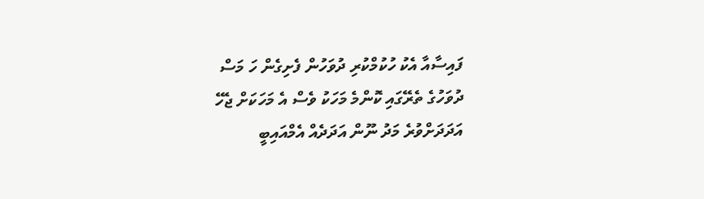ފައިސާއާ އެކު ހުކުމްކުރި ދުވަހުން ފެށިގެން ހަ މަސް ދުވަހުގެ ތެރޭގައި ކޮންމެ މަހަކު ވެސް އެ މަހަކަށް ޖެހޭ އަދަދަށްވުރެ މަދު ނޫން އަދަދެއް އެމްއައިބީ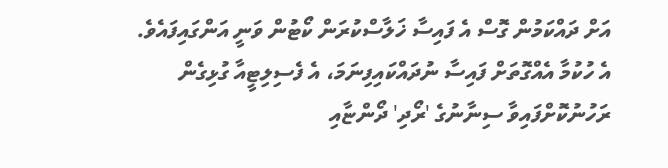އަށް ދައްކަމުން ގޮސް އެ ފައިސާ ޚަލާސްކުރަން ކޯޓުން ވަނީ އަންގައިފައެވެ.
އެ ހުކުމާ އެއްގޮތަށް ފައިސާ ނުދައްކައިފިނަމަ، އެ ފެސިލިޓީއާ ގުޅިގެން ރަހުނުކޮށްފައިވާ ސިނާނުގެ 'ރޯދި' ދޯންޏާއި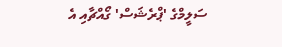ސަލީމްގެ 'ޕްރެޝަސް' ގޯއްޗާއި އެ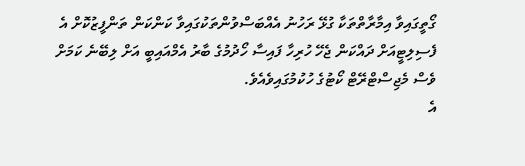ގޯތީގައިވާ އިމާރާތްތަކާ ގުޅޭ ރަހުނު އެއްބަސްވުންތަކުގައިވާ ކަންކަން ތަންފީޒުކޮށް އެ ފެސިލިޓީއަށް ދައްކަން ޖެހޭ ހުރިހާ ފައިސާ ހޯދުމުގެ ބާރު އެމްއައިބީ އަށް ލިބޭނެ ކަމަށް ވެސް މެޖިސްޓްރޭޓް ކޯޓުގެ ހުކުމުގައިވެއެވެ.
އެ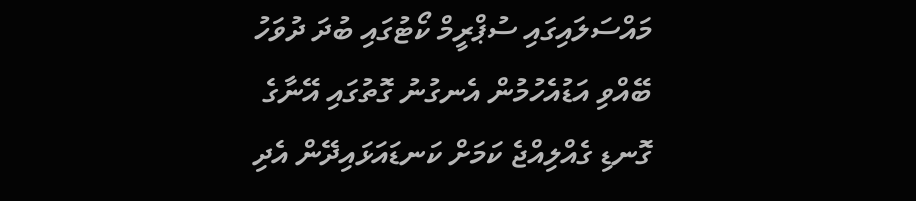މައްސަލައިގައި ސުޕްރީމް ކޯޓުގައި ބުދަ ދުވަހު ބޭއްވި އަޑުއެހުމުން އެނގުނު ގޮތުގައި އޭނާގެ ގޮނޑި ގެއްލިއްޖެ ކަމަށް ކަނޑައަޅައިދޭން އެދި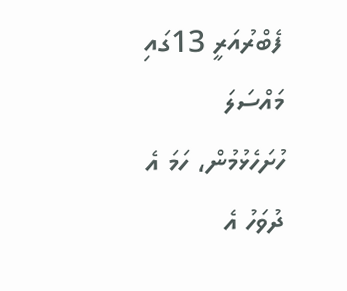ފެބްރުއަރީ 13ގައި މައްސަލަ ހުށަހެޅުމުން، ހަމަ އެ ދުވަހު އެ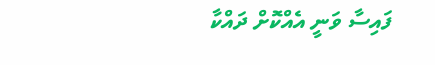ފައިސާ ވަނީ އެއްކޮށް ދައްކާ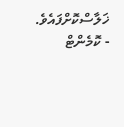ޚަލާސްކޮށްފައެވެ.
- ކޮމެންޓް